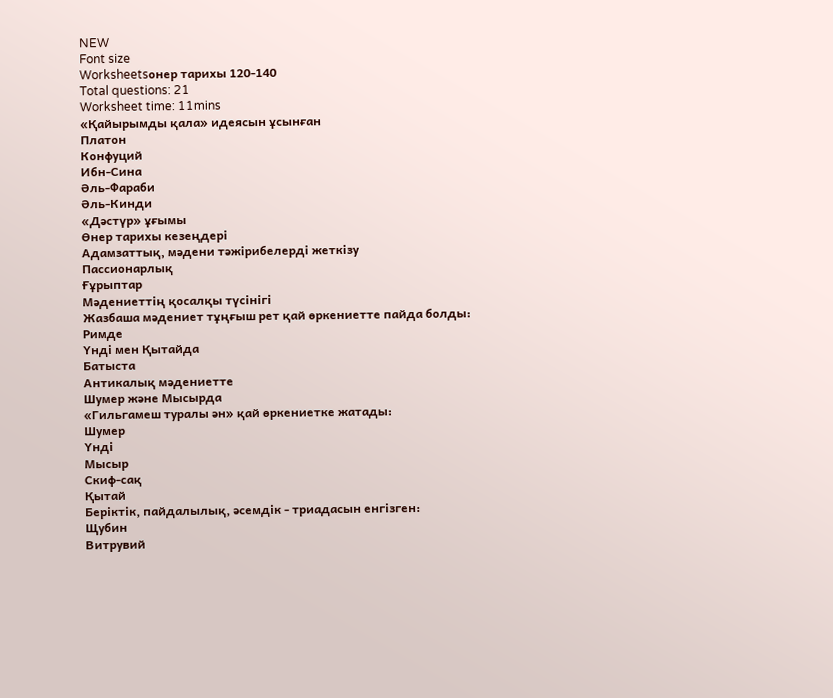NEW
Font size
Worksheetsонер тарихы 120-140
Total questions: 21
Worksheet time: 11mins
«Қайырымды қала» идеясын ұсынған
Платон
Конфуций
Ибн-Сина
Әль-Фараби
Әль-Кинди
«Дәстүр» ұғымы
Өнер тарихы кезеңдері
Адамзаттық, мәдени тәжірибелерді жеткізу
Пассионарлық
Ғұрыптар
Мәдениеттің қосалқы түсінігі
Жазбаша мәдениет тұңғыш рет қай өркениетте пайда болды:
Римде
Үнді мен Қытайда
Батыста
Антикалық мәдениетте
Шумер және Мысырда
«Гильгамеш туралы ән» қай өркениетке жатады:
Шумер
Үнді
Мысыр
Скиф-сақ
Қытай
Беріктік, пайдалылық, әсемдік - триадасын енгізген:
Щубин
Витрувий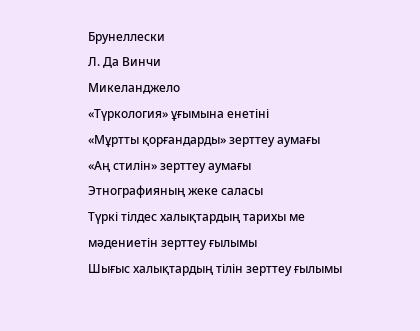Брунеллески
Л. Да Винчи
Микеланджело
«Түркология» ұғымына енетіні
«Мұртты қорғандарды» зерттеу аумағы
«Аң стилін» зерттеу аумағы
Этнографияның жеке саласы
Түркі тілдес халықтардың тарихы ме мәдениетін зерттеу ғылымы
Шығыс халықтардың тілін зерттеу ғылымы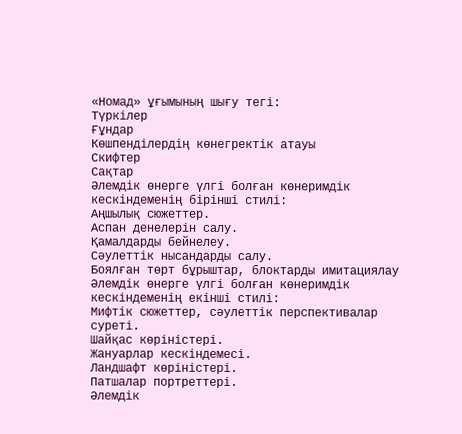«Номад» ұғымының шығу тегі:
Түркілер
Ғұндар
Көшпенділердің көнегректік атауы
Скифтер
Сақтар
Әлемдік өнерге үлгі болған көнеримдік кескіндеменің бірінші стилі:
Аңшылық сюжеттер.
Аспан денелерін салу.
Қамалдарды бейнелеу.
Сәулеттік нысандарды салу.
Боялған төрт бұрыштар, блоктарды имитациялау
Әлемдік өнерге үлгі болған көнеримдік кескіндеменің екінші стилі:
Мифтік сюжеттер, сәулеттік перспективалар суреті.
Шайқас көріністері.
Жануарлар кескіндемесі.
Ландшафт көріністері.
Патшалар портреттері.
Әлемдік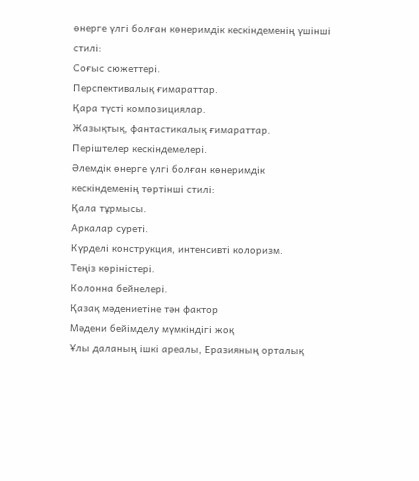өнерге үлгі болған көнеримдік кескіндеменің үшінші стилі:
Соғыс сюжеттері.
Перспективалық ғимараттар.
Қара түсті композициялар.
Жазықтық, фантастикалық ғимараттар.
Періштелер кескіндемелері.
Әлемдік өнерге үлгі болған көнеримдік кескіндеменің төртінші стилі:
Қала тұрмысы.
Аркалар суреті.
Күрделі конструкция, интенсивті колоризм.
Теңіз көріністері.
Колонна бейнелері.
Қазақ мәдениетіне тән фактор
Мәдени бейімделу мүмкіндігі жоқ
Ұлы даланың ішкі ареалы, Еразияның орталық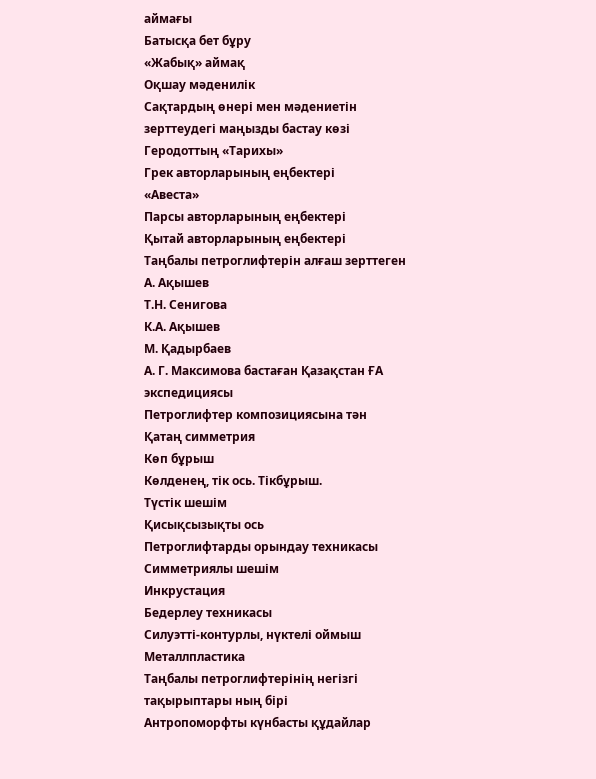аймағы
Батысқа бет бұру
«Жабық» аймақ
Оқшау мәденилік
Сақтардың өнері мен мәдениетін зерттеудегі маңызды бастау көзі
Геродоттың «Тарихы»
Грек авторларының еңбектері
«Авеста»
Парсы авторларының еңбектері
Қытай авторларының еңбектері
Таңбалы петроглифтерін алғаш зерттеген
А. Ақышев
Т.Н. Сенигова
К.А. Ақышев
М. Қадырбаев
А. Г. Максимова бастаған Қазақстан ҒА экспедициясы
Петроглифтер композициясына тән
Қатаң симметрия
Көп бұрыш
Көлденең, тік ось. Тікбұрыш.
Түстік шешім
Қисықсызықты ось
Петроглифтарды орындау техникасы
Симметриялы шешім
Инкрустация
Бедерлеу техникасы
Силуэтті-контурлы, нүктелі оймыш
Металлпластика
Таңбалы петроглифтерінің негізгі тақырыптары ның бірі
Антропоморфты күнбасты құдайлар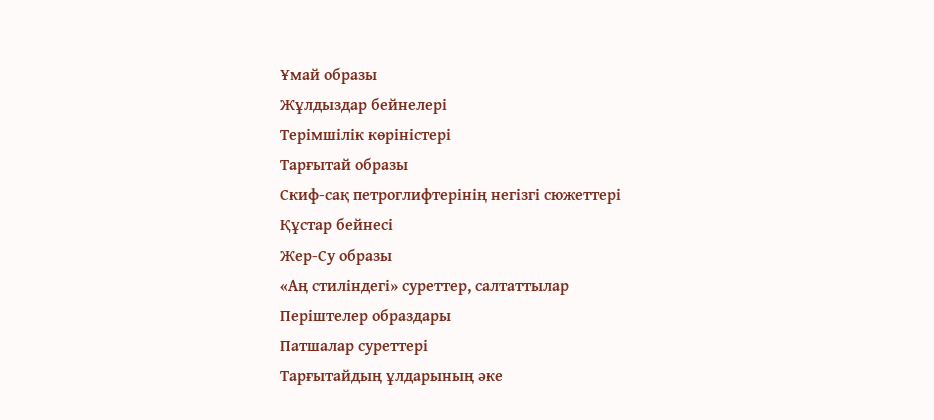Ұмай образы
Жұлдыздар бейнелері
Терімшілік көріністері
Тарғытай образы
Скиф-сақ петроглифтерінің негізгі сюжеттері
Құстар бейнесі
Жер-Су образы
«Аң стиліндегі» суреттер, салтаттылар
Періштелер образдары
Патшалар суреттері
Тарғытайдың ұлдарының әке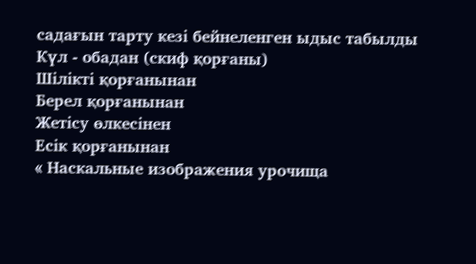садағын тарту кезі бейнеленген ыдыс табылды
Күл - обадан (скиф қорғаны)
Шілікті қорғанынан
Берел қорғанынан
Жетісу өлкесінен
Есік қорғанынан
« Наскальные изображения урочища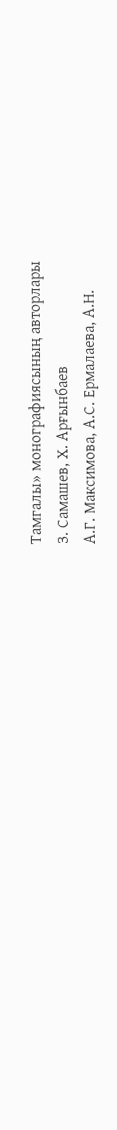Тамгалы» монографиясының авторлары
З. Самашев, Х. Арғынбаев
А.Г. Максимова, А.С. Ермалаева, А.Н.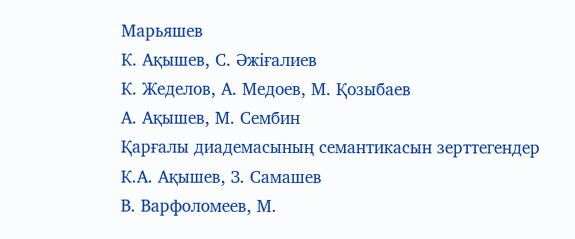Марьяшев
К. Ақышев, С. Әжіғалиев
К. Жеделов, А. Медоев, М. Қозыбаев
А. Ақышев, М. Сембин
Қарғалы диадемасының семантикасын зерттегендер
К.А. Ақышев, З. Самашев
В. Варфоломеев, М.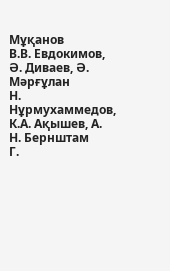Мұқанов
В.В. Евдокимов, Ә. Диваев, Ә. Мәрғұлан
Н. Нұрмухаммедов, К.А. Ақышев, А. Н. Бернштам
Г.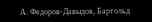А. Федоров-Давыдов, Бартольд